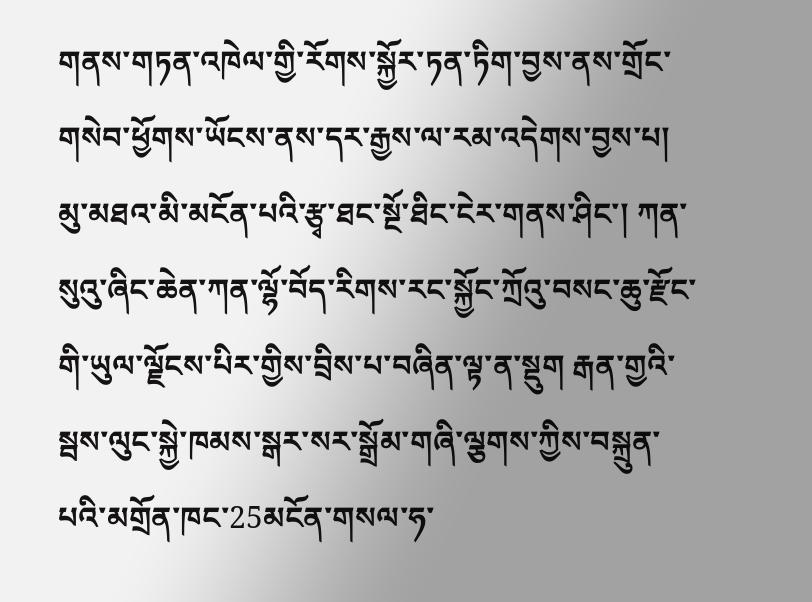གནས་གཏན་འཁེལ་གྱི་རོགས་སྐྱོར་ཏན་ཏིག་བྱས་ནས་གྲོང་གསེབ་ཕྱོགས་ཡོངས་ནས་དར་རྒྱས་ལ་རམ་འདེགས་བྱས་པ།
མུ་མཐའ་མི་མངོན་པའི་རྩྭ་ཐང་སྔོ་ཐིང་ངེར་གནས་ཤིང་། ཀན་སུའུ་ཞིང་ཆེན་ཀན་ལྷོ་བོད་རིགས་རང་སྐྱོང་ཀྲོའུ་བསང་ཆུ་རྫོང་གི་ཡུལ་ལྗོངས་པིར་གྱིས་བྲིས་པ་བཞིན་ལྟ་ན་སྡུག རྒན་གྱའི་སྦས་ལུང་སྐྱེ་ཁམས་སྒར་སར་སྒྲོམ་གཞི་ལྕགས་ཀྱིས་བསྐྲུན་པའི་མགྲོན་ཁང་25མངོན་གསལ་ཧ་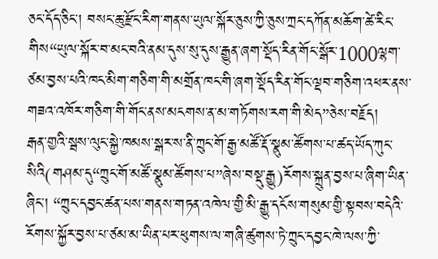ཅང་དོད་ཅིང་། བསང་ཆུ་རྫོང་རིག་གནས་ཡུལ་སྐོར་ཅུས་ཀྱི་ཅུས་ཀྲང་དཀོན་མཆོག་ཚེ་རིང་གིས“ཡུལ་སྐོར་བ་མང་བའི་ནམ་དུས་སུ་དུས་རྒྱུན་ཞག་སྡོད་རིན་གོང་སྒོར་1000ལྷག་ཙམ་བྱས་པའི་ཁང་མིག་གཅིག་གི་མགྲོན་ཁང་གི་ཞག་སྡོད་རིན་གོང་ལྡབ་གཅིག་འཕར་ནས་གཟའ་འཁོར་གཅིག་གི་གོང་ནས་མངགས་ན་མ་གཏོགས་རག་གི་མེད”ཅེས་བརྗོད།
རྒན་གྱའི་སྦས་ལུང་སྐྱེ་ཁམས་སྒར་ས་ནི་ཀྲུང་གོ་རྒྱ་མཚོ་རྡོ་སྣུམ་ཚོགས་པ་ཚད་ཡོད་ཀུང་སིའི(གཤམ་དུ“ཀྲུང་གོ་མཚོ་སྣུམ་ཚོགས་པ”ཞེས་བསྡུ་རྒྱུ)རོགས་སྐྲུན་བྱས་པ་ཞིག་ཡིན་ཞིང་། “ཀྲུང་དབྱང་ཚན་པས་གནས་གཏན་འཁེལ་གྱི་མི་རྒྱུ་དངོས་གསུམ་གྱི་སྟབས་བདེའི་རོགས་སྐྱོར་བྱས་པ་ཙམ་མ་ཡིན་པར་ཕུགས་ལ་གཞི་ཚུགས་ཏེ་ཀྲུང་དབྱང་ཁེ་ལས་ཀྱི་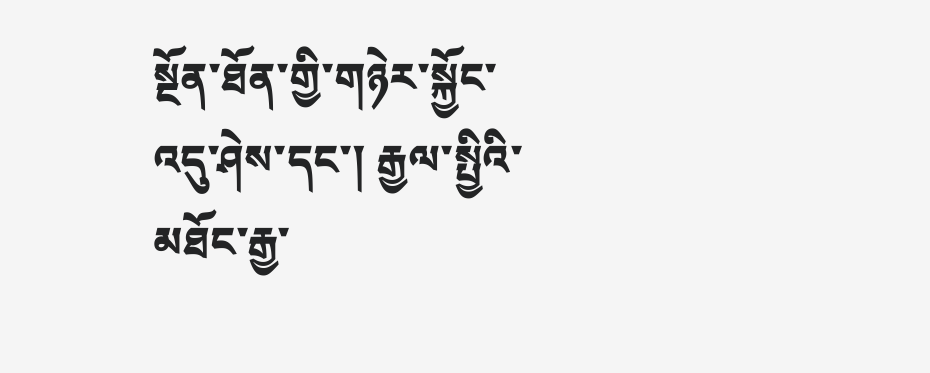སྔོན་ཐོན་གྱི་གཉེར་སྐྱོང་འདུ་ཤེས་དང་། རྒྱལ་སྤྱིའི་མཐོང་རྒྱ་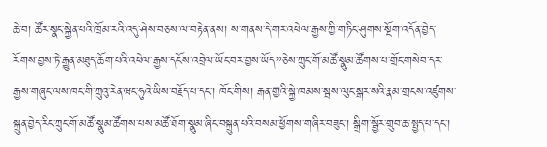ཆེ་བ། ཚོར་སྣང་སྐྱེན་པའི་ཁྲོམ་རའི་འདུ་ཤེས་བཅས་ལ་བརྟེན་ནས། ས་གནས་དེ་གར་འཕེལ་རྒྱས་ཀྱི་གཏིང་ཤུགས་སྔོག་འདོན་བྱེད་རོགས་བྱས་ཏེ་རྒྱུན་མཐུད་ཆོག་པའི་འཕེལ་རྒྱས་དངོས་འབྲེལ་ཡོང་བར་བྱས་ཡོད”ཅེས་ཀྲུང་གོ་མཚོ་སྣུམ་ཚོགས་པ་གྲོང་གསེབ་དར་རྒྱས་གཞུང་ལས་ཁང་གི་ཀྲུའུ་རེན་ཝང་ཧུའེ་ཡིས་བརྗོད་པ་དང་། ཁོང་གིས། རྒན་གྱའི་སྐྱེ་ཁམས་སྦས་ལུང་སྒར་སའི་རྣམ་གྲངས་འཛུགས་སྐྲུན་བྱེད་རིང་ཀྲུང་གོ་མཚོ་སྣུམ་ཚོགས་པས་མཚོ་ཐོག་སྣུམ་ཞིང་བསྐྲུན་པའི་བསམ་ཕྱོགས་གཞིར་བཟུང་། སྒྲིག་སྦྱོར་གྲུབ་ཆ་སྤྱད་པ་དང་།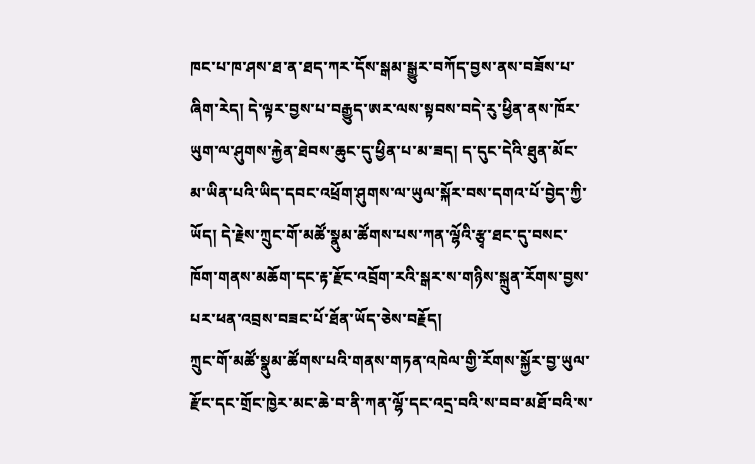ཁང་པ་ཁ་ཤས་ཐ་ན་ཐད་ཀར་དོས་སྒམ་སྒྱུར་བཀོད་བྱས་ནས་བཟོས་པ་ཞིག་རེད། དེ་ལྟར་བྱས་པ་བརྒྱུད་ཨར་ལས་སྟབས་བདེ་རུ་ཕྱིན་ནས་ཁོར་ཡུག་ལ་ཤུགས་རྐྱེན་ཐེབས་ཆུང་དུ་ཕྱིན་པ་མ་ཟད། ད་དུང་དེའི་ཐུན་མོང་མ་ཡིན་པའི་ཡིད་དབང་འཕྲོག་ཤུགས་ལ་ཡུལ་སྐོར་བས་དགའ་པོ་བྱེད་ཀྱི་ཡོད། དེ་རྗེས་ཀྲུང་གོ་མཚོ་སྣུམ་ཚོགས་པས་ཀན་ལྷོའི་རྩྭ་ཐང་དུ་བསང་ཁོག་གནས་མཆོག་དང་རྟ་རྫོང་འབྲོག་རའི་སྒར་ས་གཉིས་སྐྲུན་རོགས་བྱས་པར་ཕན་འབྲས་བཟང་པོ་ཐོན་ཡོད་ཅེས་བརྗོད།
ཀྲུང་གོ་མཚོ་སྣུམ་ཚོགས་པའི་གནས་གཏན་འཁེལ་གྱི་རོགས་སྐྱོར་བྱ་ཡུལ་རྫོང་དང་གྲོང་ཁྱེར་མང་ཆེ་བ་ནི་ཀན་ལྷོ་དང་འདྲ་བའི་ས་བབ་མཐོ་བའི་ས་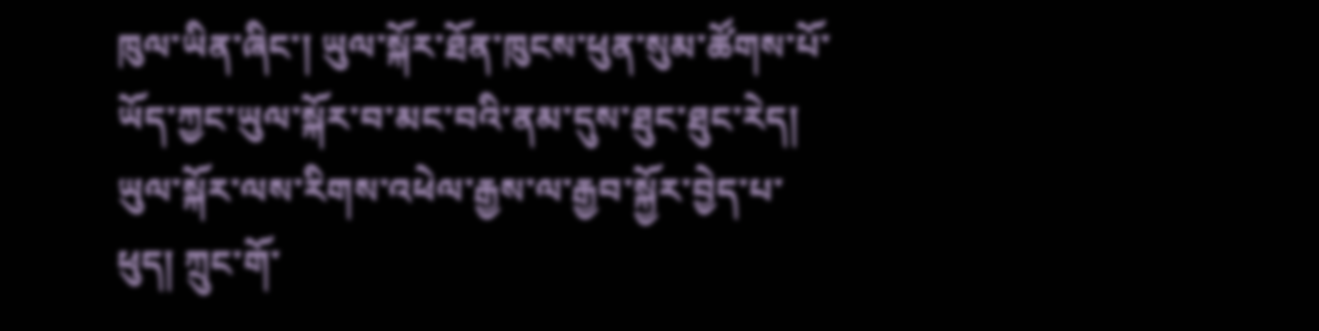ཁུལ་ཡིན་ཞིང་། ཡུལ་སྐོར་ཐོན་ཁུངས་ཕུན་སུམ་ཚོགས་པོ་ཡོད་ཀྱང་ཡུལ་སྐོར་བ་མང་བའི་ནམ་དུས་ཐུང་ཐུང་རེད། ཡུལ་སྐོར་ལས་རིགས་འཕེལ་རྒྱས་ལ་རྒྱབ་སྐྱོར་བྱེད་པ་ཕུད། ཀྲུང་གོ་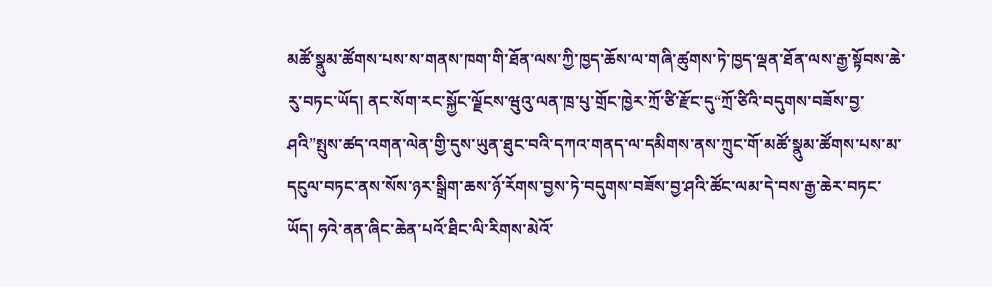མཚོ་སྣུམ་ཚོགས་པས་ས་གནས་ཁག་གི་ཐོན་ལས་ཀྱི་ཁྱད་ཆོས་ལ་གཞི་ཚུགས་ཏེ་ཁྱད་ལྡན་ཐོན་ལས་རྒྱ་སྟོབས་ཆེ་རུ་བཏང་ཡོད། ནང་སོག་རང་སྐྱོང་ལྗོངས་ཝུའུ་ལན་ཁྲ་པུ་གྲོང་ཁྱེར་ཀྲོ་ཙི་རྫོང་དུ“ཀྲོ་ཙིའི་བདུགས་བཟོས་བྱ་ཤའི”སྤུས་ཚད་འགན་ལེན་གྱི་དུས་ཡུན་ཐུང་བའི་དཀའ་གནད་ལ་དམིགས་ནས་ཀྲུང་གོ་མཚོ་སྣུམ་ཚོགས་པས་མ་དངུལ་བཏང་ནས་སོས་ཉར་སྒྲིག་ཆས་ཉོ་རོགས་བྱས་ཏེ་བདུགས་བཟོས་བྱ་ཤའི་ཚོང་ལམ་དེ་བས་རྒྱ་ཆེར་བཏང་ཡོད། ཧའེ་ནན་ཞིང་ཆེན་པའོ་ཐིང་ལི་རིགས་མེའོ་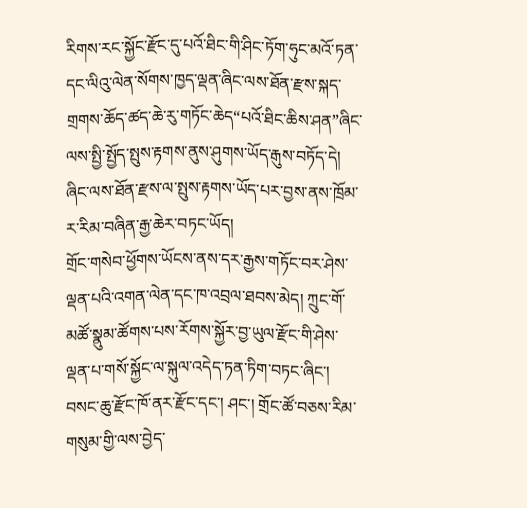རིགས་རང་སྐྱོང་རྫོང་དུ་པའོ་ཐིང་གི་ཤིང་ཏོག་ཧུང་མའོ་ཏན་དང་ལིའུ་ལེན་སོགས་ཁྱད་ལྡན་ཞིང་ལས་ཐོན་རྫས་སྐད་གྲགས་ཆོད་ཚད་ཆེ་རུ་གཏོང་ཆེད“པའོ་ཐིང་ཆིས་ཤན”ཞིང་ལས་སྤྱི་སྤྱོད་སྤུས་རྟགས་ནུས་ཤུགས་ཡོད་རྒུས་བཏོད་དེ། ཞིང་ལས་ཐོན་རྫས་ལ་སྤུས་རྟགས་ཡོད་པར་བྱས་ནས་ཁྲོམ་ར་རིམ་བཞིན་རྒྱ་ཆེར་བཏང་ཡོད།
གྲོང་གསེབ་ཕྱོགས་ཡོངས་ནས་དར་རྒྱས་གཏོང་བར་ཤེས་ལྡན་པའི་འགན་ལེན་དང་ཁ་འབྲལ་ཐབས་མེད། ཀྲུང་གོ་མཚོ་སྣུམ་ཚོགས་པས་རོགས་སྐྱོར་བྱ་ཡུལ་རྫོང་གི་ཤེས་ལྡན་པ་གསོ་སྐྱོང་ལ་སྐུལ་འདེད་ཏན་ཏིག་བཏང་ཞིང་། བསང་ཆུ་རྫོང་ཁོ་ནར་རྫོང་དང་། ཤང་། གྲོང་ཚོ་བཅས་རིམ་གསུམ་གྱི་ལས་བྱེད་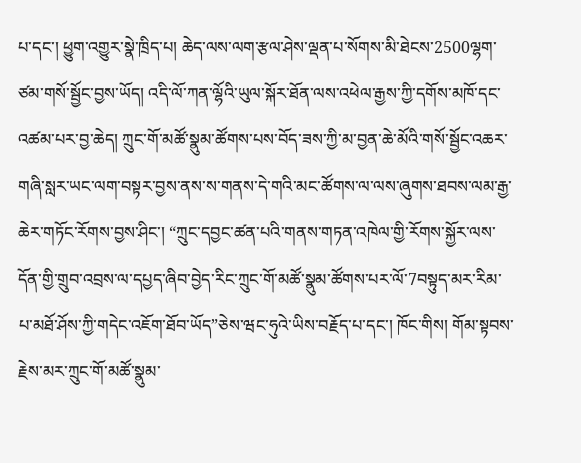པ་དང་། ཕྱུག་འགྱུར་སྣེ་ཁྲིད་པ། ཆེད་ལས་ལག་རྩལ་ཤེས་ལྡན་པ་སོགས་མི་ཐེངས་2500ལྷག་ཙམ་གསོ་སྦྱོང་བྱས་ཡོད། འདི་ལོ་ཀན་ལྷོའི་ཡུལ་སྐོར་ཐོན་ལས་འཕེལ་རྒྱས་ཀྱི་དགོས་མཁོ་དང་འཚམ་པར་བྱ་ཆེད། ཀྲུང་གོ་མཚོ་སྣུམ་ཚོགས་པས་བོད་ཟས་ཀྱི་མ་བྱན་ཆེ་མོའི་གསོ་སྦྱོང་འཆར་གཞི་སླར་ཡང་ལག་བསྟར་བྱས་ནས་ས་གནས་དེ་གའི་མང་ཚོགས་ལ་ལས་ཞུགས་ཐབས་ལམ་རྒྱ་ཆེར་གཏོང་རོགས་བྱས་ཤིང་། “ཀྲུང་དབྱང་ཚན་པའི་གནས་གཏན་འཁེལ་གྱི་རོགས་སྐྱོར་ལས་དོན་གྱི་གྲུབ་འབྲས་ལ་དཔྱད་ཞིབ་བྱེད་རིང་ཀྲུང་གོ་མཚོ་སྣུམ་ཚོགས་པར་ལོ་7བསྟུད་མར་རིམ་པ་མཐོ་ཤོས་ཀྱི་གདེང་འཇོག་ཐོབ་ཡོད”ཅེས་ཝང་ཧུའེ་ཡིས་བརྗོད་པ་དང་། ཁོང་གིས། གོམ་སྟབས་རྗེས་མར་ཀྲུང་གོ་མཚོ་སྣུམ་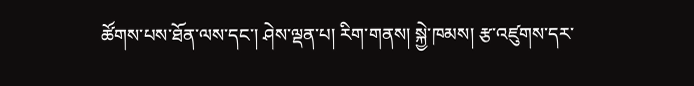ཚོགས་པས་ཐོན་ལས་དང་། ཤེས་ལྡན་པ། རིག་གནས། སྐྱེ་ཁམས། རྩ་འཛུགས་དར་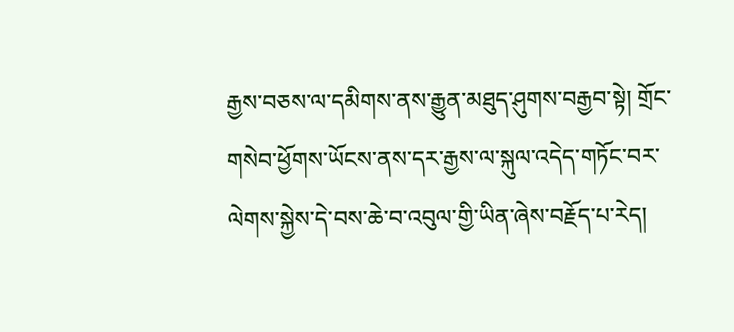རྒྱས་བཅས་ལ་དམིགས་ནས་རྒྱུན་མཐུད་ཤུགས་བརྒྱབ་སྟེ། གྲོང་གསེབ་ཕྱོགས་ཡོངས་ནས་དར་རྒྱས་ལ་སྐུལ་འདེད་གཏོང་བར་ལེགས་སྐྱེས་དེ་བས་ཆེ་བ་འབུལ་གྱི་ཡིན་ཞེས་བརྗོད་པ་རེད།